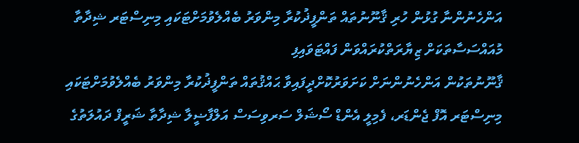އަންހެނުންނާ ގުޅުން ހުރި ޤާނޫނުތައް ތަންފީޛުކުރާ މިންވަރު ބެއްލެވުމަށްޓަކައި މިނިސްޓަރ ޝިދާތާ މުއައްސަސާތަކަށް ޒިޔާރަތްކުރައްވަން ފައްޓަވައިފި
ޤާނޫނުތަކުން އަންހެނުންނަށް ކަށަވަރުކޮށްދީފައިވާ ޙައްޤުތައް ތަންފީޛުކުރާ މިންވަރު ބެއްލެވުމަށްޓަކައި މިނިސްޓަރ އޮފް ޖެންޑަރ، ފެމިލީ އެންޑް ސޯޝަލް ސަރވިސަސް އަލްފާޟީލާ ޝިދާތާ ޝަރީފް ދައުލަތުގެ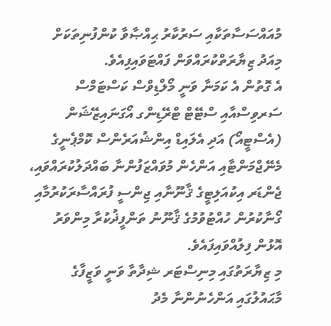މުއައްސަސާތަކާއި ސަރުކާރު ޙިއްޞާވާ ކުންފުނިތަކަށް މިއަދު ޒިޔާރަތްކުރައްވަން ފައްޓަވައިފިއެވެ.
އެ ގޮތުން އެ ކަމަނާ ވަނީ މޯލްޑިވްސް ކަސްޓަމްސް ސަރވިސްއާއި ސްޓޭޓް ޓްރޭޑިންގ އޯގަނައިޒޭޝަން (އެސްޓީއޯ) އަދި އެލައިޑް އިންޝުއަރެންސް ކޮމްޕެނީގެ މެނޭޖްމަންޓާއި އަންހެން މުވައްޒަފުންނާ ބައްދަލުކުރައްވައި، ޖެންޑަރ އިކުއަލިޓީގެ ޤާނޫނާއި ޖިންސީ ފުރައްސާރަކުރުމާއި ގޯނާކުރުން ހުއްޓުވުމުގެ ޤާނޫނު ތަންފީޛުކުރާ މިންވަރު އޮޅުން ފިލުއްވައިފައެވެ.
މި ޒިޔާރަތުގައި މިނިސްޓަރ ޝިދާތާ ވަނީ ވަޒީފާގެ މާޙައުލުގައި އަންހެނުންނާ މެދު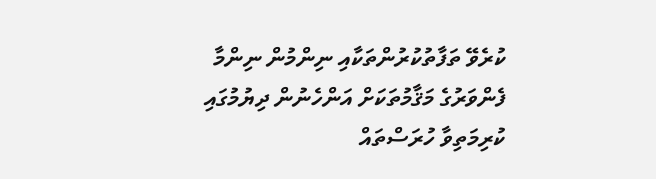ކުރެވޭ ތަފާތުކުރުންތަކާއި ނިންމުން ނިންމާ ފެންވަރުގެ މަޤާމުތަކަށް އަންހެނުން ދިޔުމުގައި ކުރިމަތިވާ ހުރަސްތައް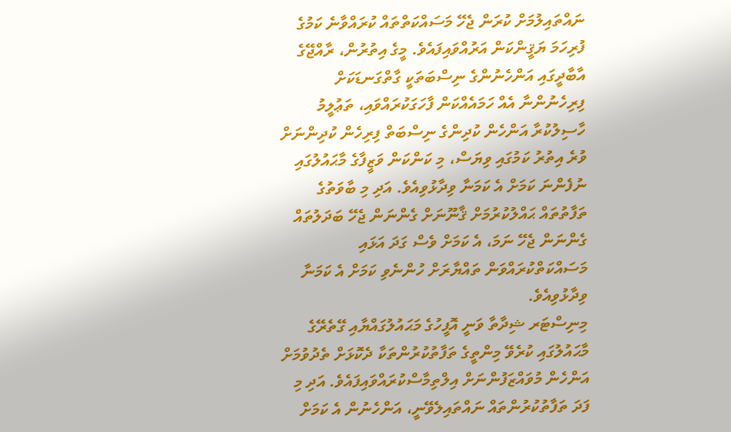ނައްތައިލުމަށް ކުރަން ޖެހޭ މަސައްކަތްތައް ކުރައްވާނެ ކަމުގެ ފުރިހަމަ ޔަޤީންކަން އަރުއްވައިފައެވެ. މީގެ އިތުރުން، ރާއްޖޭގެ އާބާދީގައި އަންހެނުންގެ ނިސްބަތަކީ ގާތްގަނޑަކަށް ފިރިހެނުންނާ އެއް ހަމައެއްކަން ފާހަގަކުރައްވައި، ތަޢުލީމު ހާސިލުކުރާ އަންހެން ކުދިންގެ ނިސްބަތް ފިރިހެން ކުދިންނަށް ވުރެ އިތުރު ކަމުގައި ވިޔަސް، މި ކަންކަން ވަޒީފާގެ މާޙައުލުގައި ނުފެންނަ ކަމަށް އެ ކަމަނާ ވިދާޅުވިއެވެ. އަދި މި ބާވަތުގެ ތަފާތުތައް ޙައްލުކުރުމަށް ޤާނޫނަށް ގެންނަން ޖެހޭ ބަދަލުތައް ގެންނަން ޖެހޭ ނަމަ، އެ ކަމަށް ވެސް ގަދަ އަޅައި މަސައްކަތްކުރައްވަން ތައްޔާރަށް ހުންނެވި ކަމަށް އެ ކަމަނާ ވިދާޅުވިއެވެ.
މިނިސްޓަރ ޝިދާތާ ވަނީ އޮފީހުގެ މަޙައުލުގައްޔާއި ގޭތެރޭގެ މާޙައުލުގައި ކުރެވޭ މިންތީގެ ތަފާތުކުރުންތަކާ ދެކޮޅަށް ތެދުވުމަށް އަންހެން މުވައްޒަފުންނަށް އިލްތިމާސްކުރައްވައިފައެވެ. އަދި މި ފަދަ ތަފާތުކުރުންތައް ނައްތައިލެވޭނީ، އަންހެނުން އެ ކަމަށް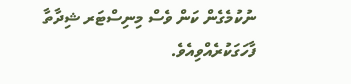ނުކުމެގެން ކަން ވެސް މިނިސްޓަރ ޝިދާތާ ފާހަގަކުރެއްވިއެވެ.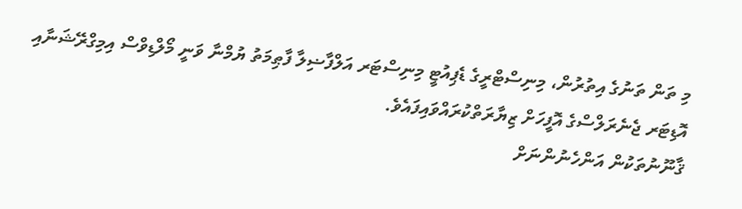މި ތަން ތަނުގެ އިތުރުން، މިނިސްޓްރީގެ ޑެޕިއުޓީ މިނިސްޓަރ އަލްފާޟިލާ ފާޠިމަތު ޔުމްނާ ވަނީ މޯލްޑިވްސް އިމިގްރޭޝަނާއި އޮޑިޓަރ ޖެނެރަލްސްގެ އޮފީހަށް ޒިޔާރަތްކުރައްވައިފައެވެ.
ޤާނޫނުތަކުން އަންހެނުންނަށް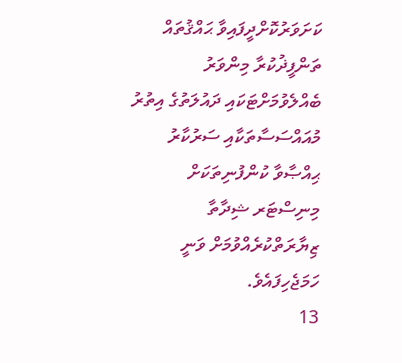ކަށަވަރުކޮށްދީފައިވާ ޙައްޤުތައް ތަންފީޛުކުރާ މިންވަރު ބެއްލެވުމަށްޓަކައި ދައުލަތުގެ އިތުރު މުއައްސަސާތަކާއި ސަރުކާރު ޙިއްޞާވާ ކުންފުނިތަކަށް މިނިސްޓަރ ޝިދާތާ ޒިޔާރަތްކުރެއްވުމަށް ވަނީ ހަމަޖެހިފައެވެ.
13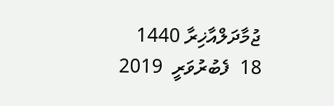ޖުމާދަލްއާޚިރާ 1440
18  ފެބުރުވަރީ  2019